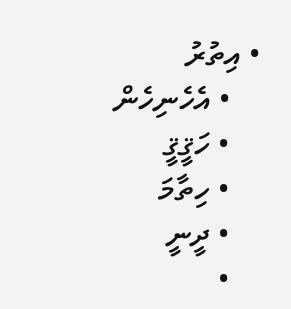• އިތުރު
    • އެހެނިހެން
    • ހަޤީޤީ
    • ހިތާމަ
    • ދީނީ
    •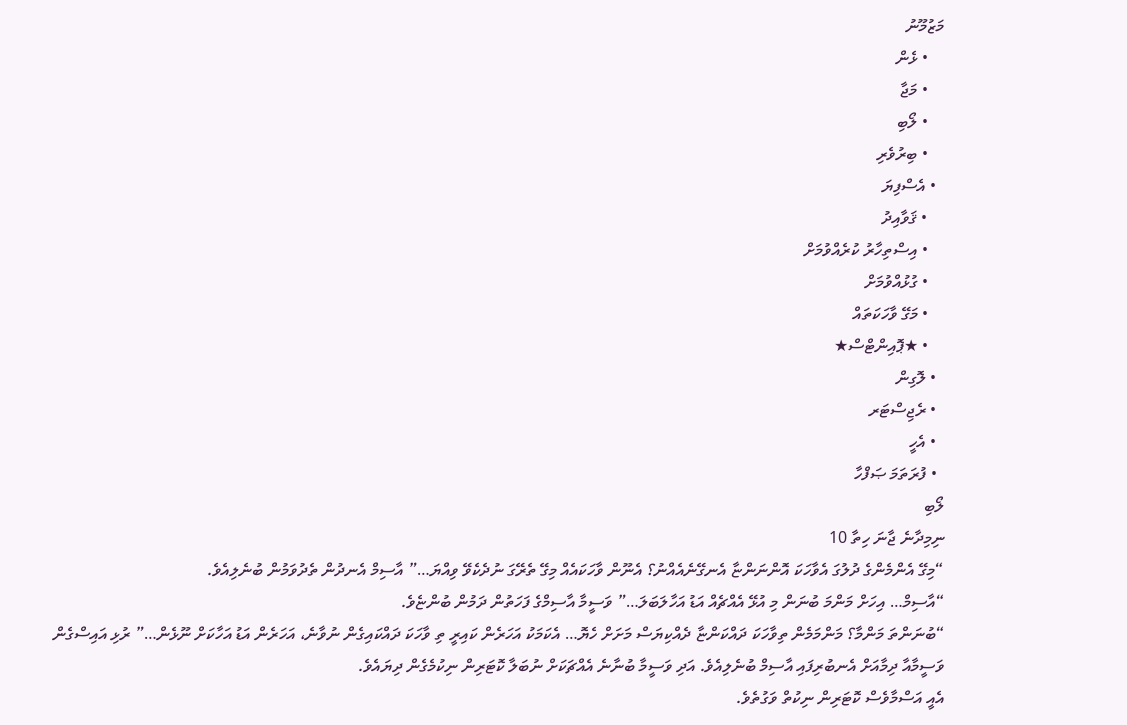މަޒުމޫނު
    • ޅެން
    • މަޖާ
    • ލޯބި
    • ބިރުވެރި
  • އެސްފިޔަ
    • ޤަވާއިދު
    • އިސްތިހާރު ކުރެއްވުމަށް
    • ގުޅުއްވުމަށް
    • މަގޭ ވާހަކަތައް
    • ★ޕޮއިންޓްސް★
  • ލޮގިން
  • ރެޖިސްޓަރ
  • އެހީ
  • ފުރަތަމަ ޞަފްހާ
ލޯބި
ނިމިދާނެ ޖާނަ ހިތާ 10
“މިގޭ އެންމެންގެ ދުލުގަ އެވާހަކަ އޮންނަންޏާ އެނގޭނެއެއްނު؟ އެނޫން ވާހަކައެއް މިގޭ ތެރޭގަ ނުދެކެވޭ ވިއްޔަ…” އާސިމް އެނދުން ތެދުވަމުން ބުނެލިއެވެ.
“އާސިމް… އިހަށް މަންމަ ބުނަން މި އުޅޭ އެއްޗެއް އަޑު އަހާލަބަލަ…” ވަސީމާ އާސިމްގެ ފަހަތުން ދަމުން ބުންޏެވެ.
“ބުނަންތަ މަންމާ؟ މަންމަމެން ތިވާހަކަ ދައްކަންޏާ ދެއްކިޔަސް މަށަށް ހެޔޮ… އެކަމަކު އަހަރެން ކައިރީ ތި ވާހަކަ ދައްކައިގެން ނުވާނެ، އަހަރެން އަޑު އަހާކަށް ނޫޅެން…” ރުޅި އައިސްގެން ވަސީމާއާ ދިމާއަށް އެނބުރިފައި އާސިމް ބުނެލިއެވެ. އަދި ވަސީމާ ބުނާނެ އެއްޗަކަށް ނުބަލާ ކޮޓަރިން ނިކުމެގެން ދިޔައެވެ.
އެއީ އަސްމާވެސް ކޮޓަރިން ނިކުތް ވަގުތެވެ.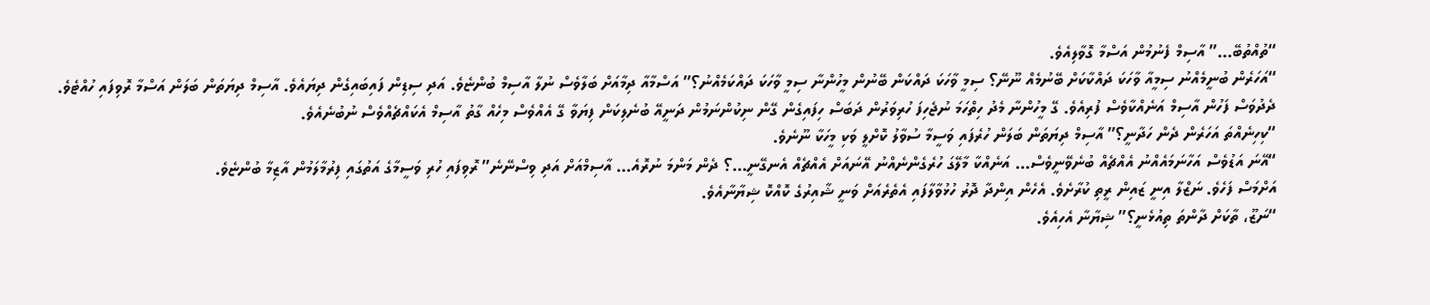“ތުއްތުބޭ…” އާސިމް ފެނުމުން އަސްމާ ގޮވާލިއެވެ.
“އަހަރެން ބުނީމެއްނު ސިމީއާ ވާހަކަ ދައްކާކަށް ބޭނުމެއް ނޫނޭ؟ ސިމީ ވާހަކަ ދައްކަން ބޭނުން މީހުންނާ ސިމީ ވާހަކަ ދައްކަމެއްނު؟” އަސްމާއާ ދިމާއަށް ބަލާވެސް ނުލާ އާސިމް ބުންޏެވެ. އަދި ސިޑިން ފައިބައިގެން ދިޔައެވެ. އާސިމް ދިޔަތަން ބަލަން އަސްމާ ރޮވިފައި ހުއްޓެވެ.
ދެދުވަސް ފަހުން އާސިމް އަނެއްކާވެސް ފުރިއެވެ. ގޭ މީހުންނާ މެދު ހިތްހަމަ ނުޖެހިފަ ހުރިވަރުން ދަބަސް ހިފައިގެން ގޭން ނިކުންނަމުން ދަނީއޭ ބުނެލިކަން ފިޔަވާ ގޭ އެއްވެސް މިހެއް ގާތު އާސިމް އެކައްޗެއްވެސް ނުބުނެއެވެ.
“ކިހިނެއްތަ އަހަރެން ދެން ހަދާނީ؟” އާސިމް ދިޔަތަން ބަލަން ހުރެފައި ވަސީމާ ސުވާލު ކޮށްލީ ވަކި މީހަކާ ނޫނެވެ.
“އޭނަ އަޑުވެސް އަހާނަމައެއްނު އެއްޗެއް ބުނެވޭނީވެސް… އަނެއްކާ މާލޭގަ ހުރެގެންނެއްނު އޭނައަށް އެއްޗެއް އެނގޭނީ…؟ ދެން މަންމަ ނުރޮއެ… އާސިމްއަށް އަދި ވިސްނޭނެ” ރޮވިފައި ހުރި ވަސީމާގެ އަތުގައި ފިރުމާލަމުން އާޒިމާ ބުންޏެވެ.
އަށްމަސް ފަހެވެ. ނަޒްލާ އިނީ ޒައިން ރީތި ކުރާށެވެ. އެހެން އިންދާ ދޮރު ހުޅުވާލާފައި އެތެރެއަށް ވަނީ ޝާއިރުގެ ކޮއްކޮ ޝިޔާނާއެވެ.
“ނަޒޫ، ތާކަށް ދާންތަ ތިއުޅެނީ؟” ޝިޔާނާ އެހިއެވެ.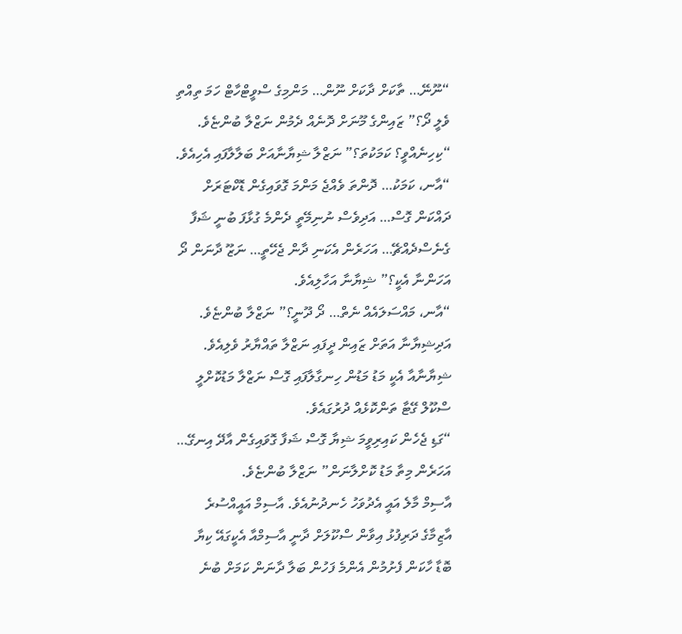“ނޫނޭ… ތާކަށް ދާކަށް ނޫން… މަންމިގެ ސްވީޓްހާޓް ހަމަ ތިއްތި ވެލީ ދޯ؟” ޒައިންގެ މޫނަށް ދޮނެއް ދެމުން ނަޒްލާ ބުންޏެވެ. “ކިހިނެއްވީ؟ ކަމަކުތަ؟” ނަޒްލާ ޝިޔާނާއަށް ބަލާލާފައި އެހިއެވެ.
“އާނ، ކަމަކު… ދޮންތަ ވެއްޖެ މަންމަ ގޮވައިގެން ޑޮކްޓަރަށް ދައްކަން ގޮސް… އަދިވެސް ނުނިމޭތީ ދެންމެ ގުޅާފަ ބުނީ ޝަފާ ގެނެސްދެއްޗޭ… އަހަރެން އެކަނި ދާން ޖެހޭތީ… ނަޒޫ ދާނަން ދޯ އަހަންނާ އެކީ؟” ޝިޔާނާ އަހާލިއެވެ.
“އާނ، މައްސަލައެއް ނެތް… ދޯ ދޫނީ؟” ނަޒްލާ ބުންޏެވެ. އަދިޝިޔާނާ އަތަށް ޒައިން ދީފައި ނަޒްލާ ތައްޔާރު ވެލިއެވެ.
ޝިޔާނާއާ އެކީ މަޑު މަޑުން ހިނގާލާފައި ގޮސް ނަޒްލާ މަޑުކޮށްލީ ސްކޫލް ގޭޓާ ތަންކޮޅެއް ދުރުގައެވެ.
“ގަޑި ޖެހެން ކައިރިވީމަ ޝިޔާ ގޮސް ޝަފާ ގޮވައިގެން އާދޭ އިނގޭ… އަހަރެން މިތާ މަޑު ކޮށްލާނަން” ނަޒްލާ ބުންޏެވެ.
އާސިމް މާލެ އައީ އެދުވަހު ހެނދުނުއެވެ. އާސިމް އައީއްސުރެ އާޒިމާގެ ދަރިފުޅު އިވާން ސްކޫލަށް ދާނީ އާސިމްއާ އެކީގައޭ ކިޔާ ބޮޑާ ހާކަން ފެށުމުން އެންމެ ފަހުން ބަލާ ދާނަން ކަމަށް ބުނެ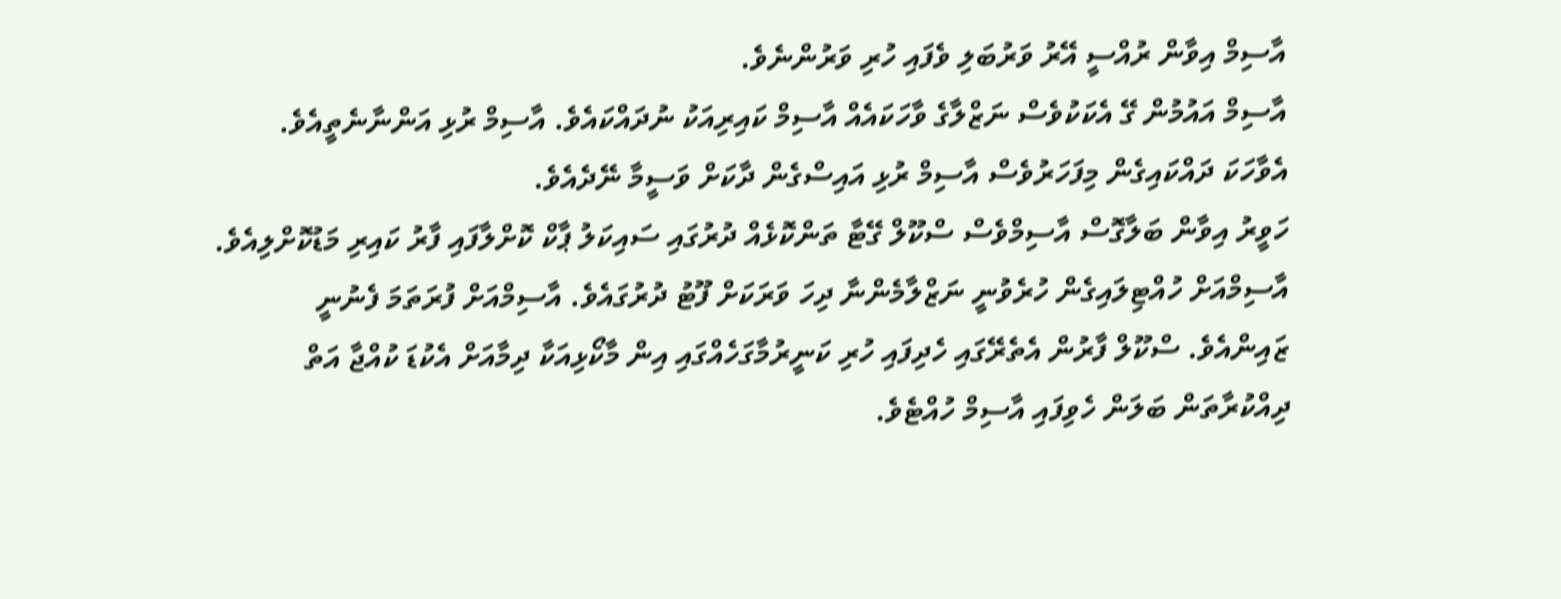އާސިމް އިވާން ރުއްސީ އޭރު ވަރުބަލި ވެފައި ހުރި ވަރުންނެވެ.
އާސިމް އައުމުން ގޭ އެކަކުވެސް ނަޒްލާގެ ވާހަކައެއް އާސިމް ކައިރިއަކު ނުދައްކައެވެ. އާސިމް ރުޅި އަންނާނެތީއެވެ. އެވާހަކަ ދައްކައިގެން މިފަހަރުވެސް އާސިމް ރުޅި އައިސްގެން ދާކަށް ވަސީމާ ނޭދެއެވެ.
ހަވީރު އިވާން ބަލާގޮސް އާސިމްވެސް ސްކޫލް ގޭޓާ ތަންކޮޅެއް ދުރުގައި ސައިކަލު ޕާކް ކޮށްލާފައި ފާރު ކައިރި މަޑުކޮށްލިއެވެ.
އާސިމްއަށް ހުއްޓިލައިގެން ހުރެވުނީ ނަޒްލާމެންނާ ދިހަ ވަރަކަށް ފޫޓު ދުރުގައެވެ. އާސިމްއަށް ފުރަތަމަ ފެނުނީ ޒައިންއެވެ. ސްކޫލް ފާރުން އެތެރޭގައި ހެދިފައި ހުރި ކަނީރުމާގަހެއްގައި އިން މާކޯޅިއަކާ ދިމާއަށް އެކުޑަ ކުއްޖާ އަތް ދިއްކުރާތަން ބަލަން ހެވިފައި އާސިމް ހުއްޓެވެ.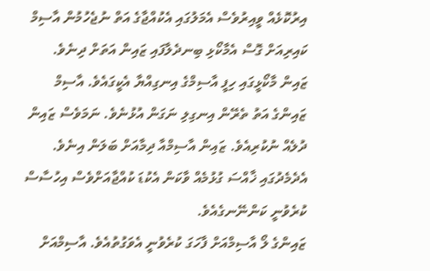އިރުކޮޅެއް ވީއިރުވެސް އެމަލުގައި އެކުއްޖާގެ އަތް ނުޖެހުމުން އާސިމް ކައިރިއަށް ގޮސް އެމާކޯޅި ބިނދެލާފައި ޒައިން އަތަށް ދިނެވެ.
ޒައިން މާކޯޅީގައި ހިފީ އާސިމްގެ އިނގިއްޔާ އެކީގައެވެ. އާސިމް ޒައިންގެ އަތު ތެރޭން އިނގިލި ނަގަން އުޅުނެވެ. ނަމަވެސް ޒައިން ދުލެއް ނުކުރިއެވެ. ޒައިން އާސިމްއާ ދިމާއަށް ބަލަން އިނެވެ. އެދެމެދުގައި ޚާއްސަ ގުޅުމެއް ވާކަން އެކުޑަ ކުއްޖާއަށްވެސް އިހުސާސް ކުރެވުނީ ކަންނޭނގެއެވެ.
ޒައިންގެ ލޯ އާސިމްއަށް ފާހަގަ ކުރެވުނީ އެވަގުތުއެވެ. އާސިމްއަށް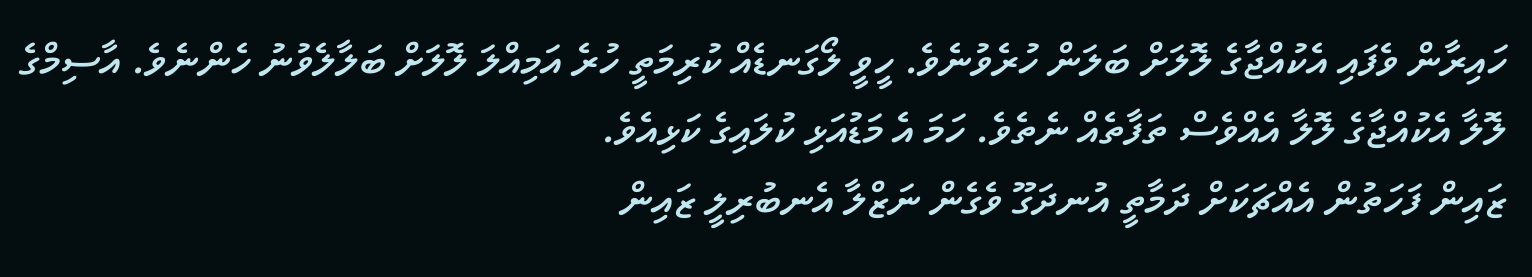ހައިރާން ވެފައި އެކުއްޖާގެ ލޮލަށް ބަލަން ހުރެވުނެވެ. ހީވީ ލޯގަނޑެއް ކުރިމަތީ ހުރެ އަމިއްލަ ލޮލަށް ބަލާލެވުނު ހެންނެވެ. އާސިމްގެ ލޮލާ އެކުއްޖާގެ ލޮލާ އެއްވެސް ތަފާތެއް ނެތެވެ. ހަމަ އެ މަޑުއަޅި ކުލައިގެ ކަޅިއެވެ.
ޒައިން ފަހަތުން އެއްޗަކަށް ދަމާތީ އުނދަގޫ ވެގެން ނަޒްލާ އެނބުރިލީ ޒައިން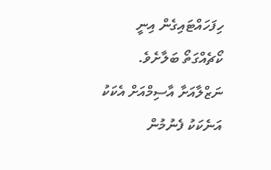ހިފަހައްޓައިގެން އިނީ ކޯޗެއްގަތޯ ބަލާށެވެ.
ނަޒްލާއަށާ އާސިމްއަށް އެކަކު އަނެކަކު ފެނުމުން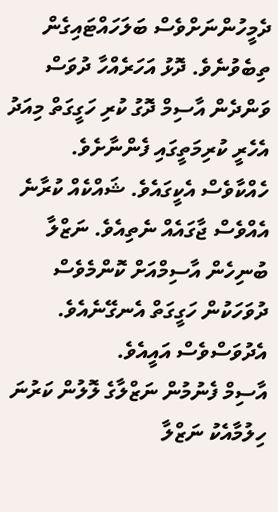ދެމީހުންނަށްވެސް ބަލަހައްޓައިގެން ތިބެވުނެވެ. ދޮޅު އަހަރެއްހާ ދުވަސް ވަންދެން އާސިމް ދޮގު ކުރި ހަގީގަތް މިއަދު އެހެރީ ކުރިމަތީގައި ފެންނާށެވެ. ހެއްކާވެސް އެކީގައެވެ. ޝައްކެއް ކުރާނެ އެއްވެސް ޖާގައެއް ނެތިއެވެ. ނަޒްލާ ބުނިހެން އާސިމްއަށް ކޮންމެވެސް ދުވަހަކުން ހަގީގަތް އެނގޭނެއެވެ. އެދުވަސްވެސް އައީއެވެ.
އާސިމް ފެނުމުން ނަޒްލާގެ ލޮލުން ކަރުނަ ހިލުމާއެކު ނަޒްލާ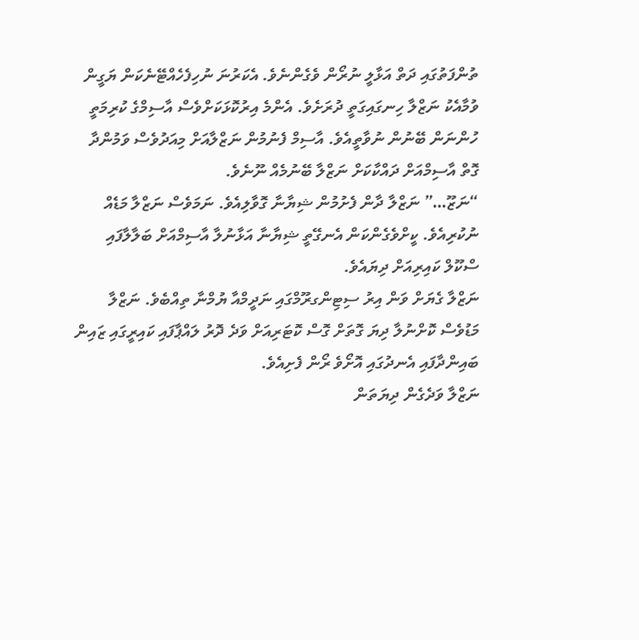ތުންފަތުގައި ދަތް އަޅާލީ ނުރޯން ވެގެންނެވެ. އެކަރުނަ ނުހިފެހެއްޓޭނެކަން ޔަގީން ވުމާއެކު ނަޒްލާ ހިނގައިގަތީ ދުރަށެވެ. އެންމެ އިރުކޮޅަކަށްވެސް އާސިމްގެ ކުރިމަތީ ހުންނަން ބޭނުން ނުވާތީއެވެ. އާސިމް ފެނުމުން ނަޒްލާއަށް މިއަދުވެސް ވަމުންދާ ގޮތް އާސިމްއަށް ދައްކާކަށް ނަޒްލާ ބޭނުމެއް ނޫނެވެ.
“ނަޒޫ…” ނަޒްލާ ދާން ފެށުމުން ޝިޔާނާ ގޮވާލިއެވެ. ނަމަވެސް ނަޒްލާ މަޑެއް ނުކުރިއެވެ. ކީށްވެގެންކަން އެނގޭތީ ޝިޔާނާ އަޅާނުލާ އާސިމްއަށް ބަލާލާފައި ސްކޫލް ކައިރިއަށް ދިޔައެވެ.
ނަޒްލާ ގެޔަށް ވަން އިރު ސިޓިންގރޫމްގައި ނަދީމްއާ ޔުމްނާ ތިއްބެވެ. ނަޒްލާ މަޑުވެސް ކޮށްނުލާ ދިޔަ ގޮތަށް ގޮސް ކޮޓަރިއަށް ވަދެ ދޮރު ލައްޕާފައި ކައިރީގައި ޒައިން ބައިންދާފައި އެނދުގައި އޮށޯވެ ރޯން ފެށިއެވެ.
ނަޒްލާ ވަދެގެން ދިޔަތަން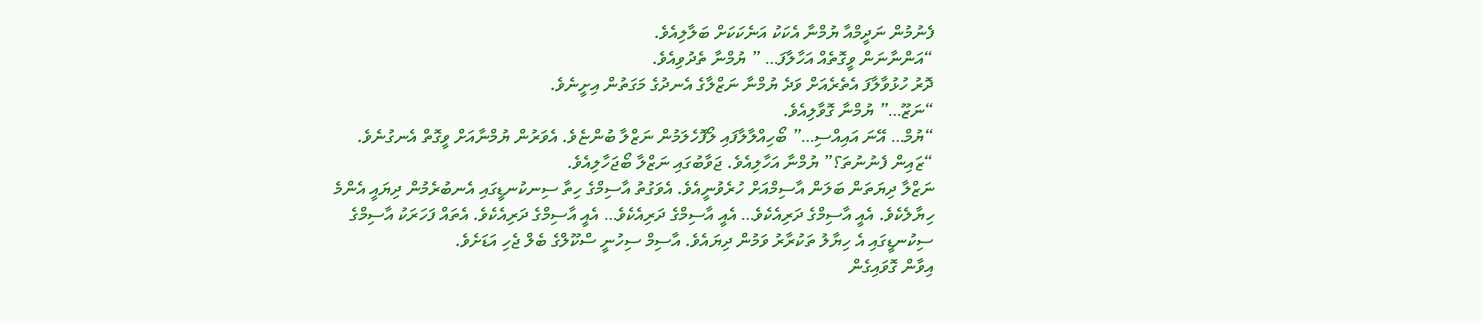ފެނުމުން ނަދީމްއާ ޔުމްނާ އެކަކު އަނެކަކަށް ބަލާލިއެވެ.
“އަންނާނަން ވީގޮތެއް އަހާލާފަ… ” ޔުމްނާ ތެދުވިއެވެ.
ދޮރު ހުޅުވާލާފަ އެތެރެއަށް ވަދެ ޔުމްނާ ނަޒްލާގެ އެނދުގެ މަގަތުން އިށީނެވެ.
“ނަޒޫ…” ޔުމްނާ ގޮވާލިއެވެ.
“ޔުމް… އޭނަ އައިއްސި…” ބޯހިއްލާލާފައި ލޯފޮހެލަމުން ނަޒްލާ ބުންޏެވެ. އެވަރުން ޔުމްނާއަށް ވީގޮތް އެނގުނެވެ.
“ޒައިން ފެނުނުތަ؟” ޔުމްނާ އަހާލިއެވެ. ޖަވާބުގައި ނަޒްލާ ބޯޖަހާލިއެވެ.
ނަޒްލާ ދިޔަތަން ބަލަން އާސިމްއަށް ހުރެވުނީއެވެ. އެވަގުތު އާސިމްގެ ހިތާ ސިނކުނޑީގައި އެނބުރެމުން ދިޔައީ އެންމެ ހިޔާލެކެވެ. އެއީ އާސިމްގެ ދަރިއެކެވެ… އެއީ އާސިމްގެ ދަރިއެކެވެ… އެއީ އާސިމްގެ ދަރިއެކެވެ. އެތައް ފަހަރަކު އާސިމްގެ ސިކުނޑީގައި އެ ހިޔާލު ތަކުރާރު ވަމުން ދިޔައެވެ. އާސިމް ސިހުނީ ސްކޫލްގެ ބެލް ޖެހި އަޑަށެވެ.
އިވާން ގޮވައިގެން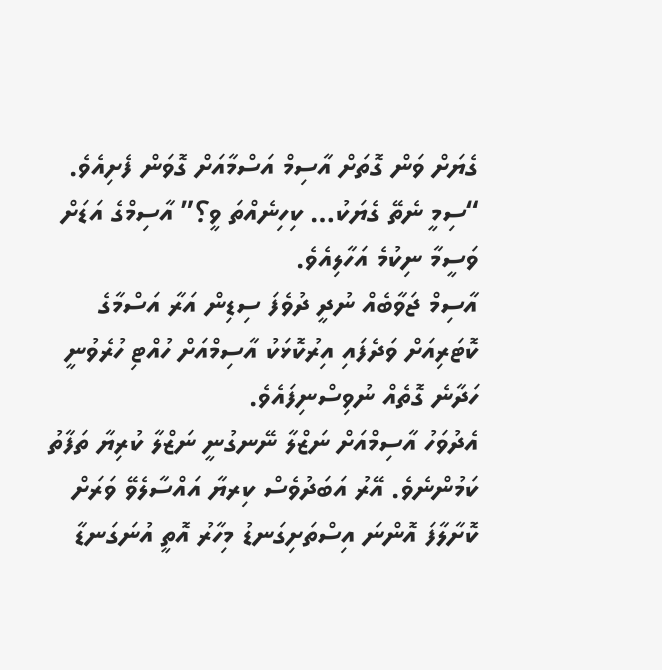ގެޔަށް ވަން ގޮތަށް އާސިމް އަސްމާއަށް ގޮވަން ފެށިއެވެ.
“ސިމީ ނެތޭ ގެޔަކު… ކިހިނެއްތަ ވީ؟” އާސިމްގެ އަޑަށް ވަސީމާ ނިކުމެ އަހާލިއެވެ.
އާސިމް ޖަވާބެއް ނުދީ ދުވެފަ ސިޑިން އަރާ އަސްމާގެ ކޮޓަރިއަށް ވަދެފައި އިރުކޮޅަކު އާސިމްއަށް ހުއްޓި ހުރެވުނީ ހަދާނެ ގޮތެއް ނުވިސްނިފައެވެ.
އެދުވަހު އާސިމްއަށް ނަޒްލާ ނޭނގުނީ ނަޒްލާ ކުރިޔާ ތަފާތު ކަމުންނެވެ. އޭރު އަބަދުވެސް ކިރޔާ އައްސާލެވޭ ވަރަށް ކޮށާލާފަ އޮންނަ އިސްތަށިގަނޑު މިހާރު އޮތީ އުނަގަނޑާ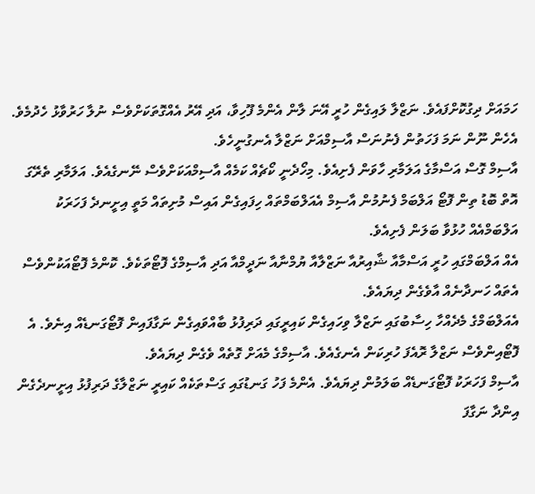ހަމައަށް ދިގުކޮށްފައެވެ. ނަޒްލާ ލައިގެން ހުރީ އޭނަ ލާން އެންމެ ފޫހިވާ، އަދި އޭރު އެއްގޮތަކަށްވެސް ނުލާ ހަރުވާޅު ހެދުމެވެ. އެހެން ނޫން ނަމަ ފަހަތުން ފެނުނަސް އާސިމްއަށް ނަޒްލާ އެނގުނީހެވެ.
އާސިމް ގޮސް އަސްމާގެ އަލަމާރި ހާވަން ފެށިއެވެ. މިހޯދެނީ ކޯޗެއް ކަމެއް އާސިމްއަކަށްވެސް ނޭނގެއެވެ. އަލަމާރި ތެރޭގަ އޮތް ބޮޑު ތިން ފޮޓޯ އަލްބަމް ފެނުމުން އާސިމް އެއަލްބަމްތައް ހިފައިގެން އައިސް މުށިތައް މަތީ އިށީނދެ ފަހަރަކު އަލްބަމްއެއް ހުޅުވާ ބަލަން ފެށިއެވެ.
އެއް އަލްބަމްގައި ހުރީ އަސްމާއާ ޝާއިރުއާ ނަޒްލާއާ ޔުމްނާއާ ނަދީމްއާ އަދި އާސިމްގެ ފޮޓޯތަކެވެ. ކޮންމެ ފޮޓޯއަކުންވެސް އެތައް ހަނދާނެއް އާވެގެން ދިޔައެވެ.
އެއަލްބަމްގެ މެދެއްހާ ހިސާބުގައި ނަޒްލާ ވިހައިގެން ކައިރީގައި ދަރިފުޅު ބާއްވައިގެން ނަގާފައިން ފޮޓޯގަނޑެއް އިނެވެ. އެ ފޮޓޯއިންވެސް ނަޒްލާ ރޮއެފަ ހުރިކަން އެނގެއެވެ. އާސިމްގެ މެއަށް ގޮތެއް ވެގެން ދިޔައެވެ.
އާސިމް ފަހަރަކު ފޮޓޯގަނޑެއް ބަލަމުން ދިޔައެވެ. އެންމެ ފަހު ގަނޑުގައި ގަސްތަކެއް ކައިރީ ނަޒްލާގެ ދަރިފުޅު އިށީނދެގެން އިންދާ ނަގާފަ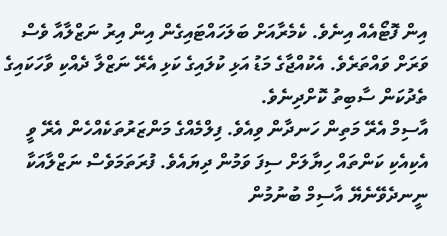އިން ފޮޓޯއެއް އިނެވެ. ކެމެރާއަށް ބަލަހައްޓައިގެން އިން އިރު ނަޒްލާއާ ވެސް ވަރަށް ވައްތަރެވެ. އެކުއްޖާގެ މަޑު އަޅި ކުލައިގެ ކަޅި އެރޭ ނަޒްލާ ދެއްކި ވާހަކައިގެ ތެދުކަން ސާބިތު ކޮށްދިނެވެ.
އާސިމް އެރޭ މަތިން ހަނދާން ވިއެވެ. ފިލްމެއްގެ މަންޒަރުތަކެއްހެން އެރޭ ވީ އެކިއެކި ކަންތައް ހިޔާލަށް ސިފަ ވަމުން ދިޔައެވެ. ފުރަތަމަވެސް ނަޒްލާއަކާ ނީނދެވޭނެޔޭ އާސިމް ބުނުމުން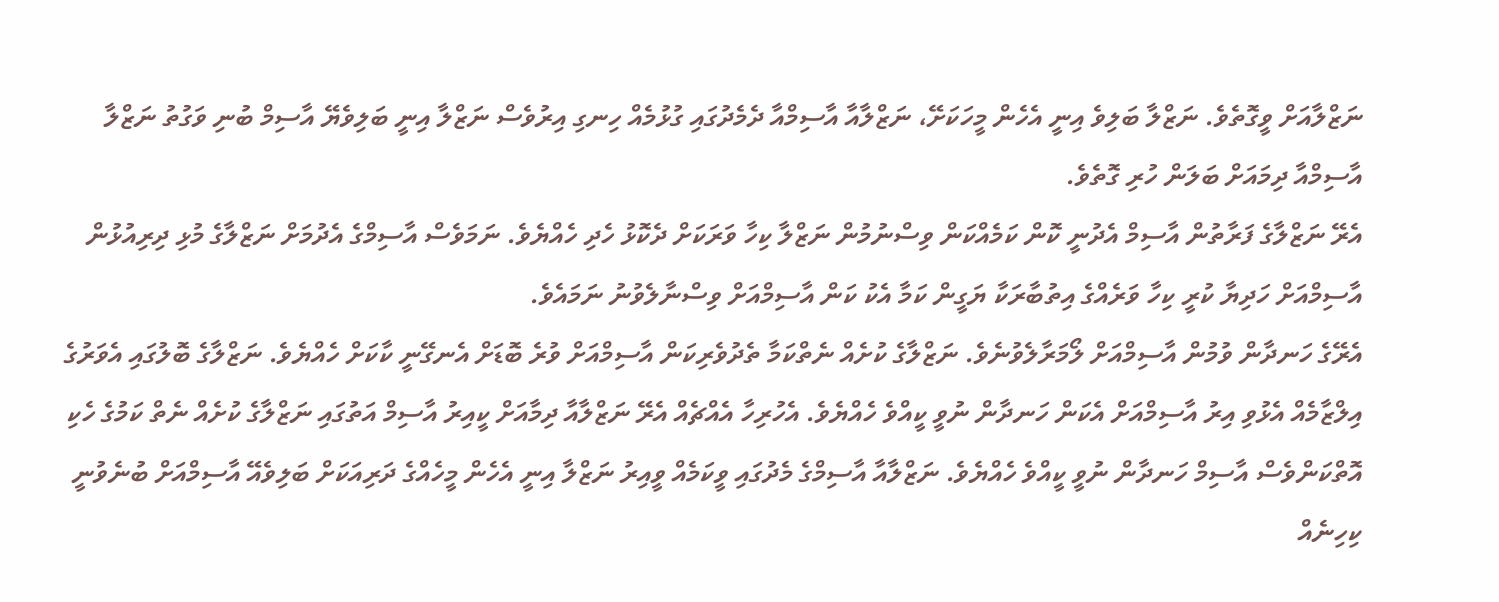ނަޒްލާއަށް ވީގޮތެވެ. ނަޒްލާ ބަލިވެ އިނީ އެހެން މީހަކަށޭ، ނަޒްލާއާ އާސިމްއާ ދެމެދުގައި ގުޅުމެއް ހިނގި އިރުވެސް ނަޒްލާ އިނީ ބަލިވެޔޭ އާސިމް ބުނި ވަގުތު ނަޒްލާ އާސިމްއާ ދިމައަށް ބަލަން ހުރި ގޮތެވެ.
އެރޭ ނަޒްލާގެ ފަރާތުން އާސިމް އެދުނީ ކޮން ކަމެއްކަން ވިސްނުމުން ނަޒްލާ ކިހާ ވަރަކަށް ދެކޮޅު ހެދި ހެއްޔެވެ. ނަމަވެސް އާސިމްގެ އެދުމަށް ނަޒްލާގެ މުޅި ދިރިއުޅުން އާސިމްއަށް ހަދިޔާ ކުރީ ކިހާ ވަރެއްގެ އިތުބާރަކާ ޔަގީން ކަމާ އެކު ކަން އާސިމްއަށް ވިސްނާލެވުނު ނަމައެވެ.
އެރޭގެ ހަނދާން ވުމުން އާސިމްއަށް ލޯމަރާލެވުނެވެ. ނަޒްލާގެ ކުށެއް ނެތްކަމާ ތެދުވެރިކަން އާސިމްއަށް ވުރެ ބޮޑަށް އެނގޭނީ ކާކަށް ހެއްޔެވެ. ނަޒްލާގެ ބޮލުގައި އެވަރުގެ އިލްޒާމެއް އެޅުވި އިރު އާސިމްއަށް އެކަން ހަނދާން ނުވީ ކީއްވެ ހެއްޔެވެ. އެހުރިހާ އެއްޗެއް އެރޭ ނަޒްލާއާ ދިމާއަށް ކީއިރު އާސިމް އަތުގައި ނަޒްލާގެ ކުށެއް ނެތް ކަމުގެ ހެކި އޮތްކަންވެސް އާސިމް ހަނދާން ނުވީ ކީއްވެ ހެއްޔެވެ. ނަޒްލާއާ އާސިމްގެ މެދުގައި ވީކަމެއް ވީއިރު ނަޒްލާ އިނީ އެހެން މީހެއްގެ ދަރިއަކަށް ބަލިވެއޭ އާސިމްއަށް ބުނެވުނީ ކިހިނެއް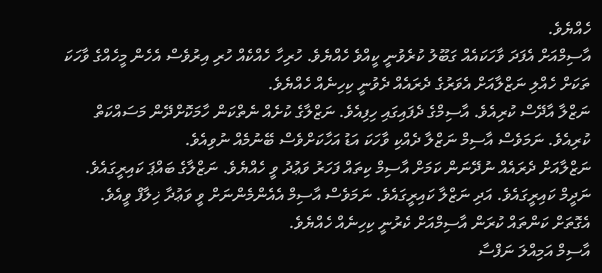ހެއްޔެވެ.
އާސިމްއަށް އެފަދަ ވާހަކައެއް ގަބޫލު ކުރެވުނީ ކީއްވެ ހެއްޔެވެ. ހުރިހާ ހެއްކެއް ހުރި އިރުވެސް އެހެން މީހެއްގެ ވާހަކަ ތަކަށް ހެއްލި ނަޒްލާއަށް އެވަރުގެ ދެރައެއް ދެވުނީ ކިހިނެއް ހެއްޔެވެ.
ނަޒްލާ އާދޭސް ކުރިއެވެ. އާސިމްގެ ދެފައިގައި ހިފިއެވެ. ނަޒްލާގެ ކުށެއް ނެތްކަން ހާމަކޮށްދޭން މަސައްކަތް ކުރިއެވެ. ނަމަވެސް އާސިމް ނަޒްލާ ދެއްކި ވާހަކަ އަޑު އަހާކަށްވެސް ބޭނުމެއް ނުވިއެވެ.
ނަޒްލާއަށް ދެރައެއް ނުދޭނަން ކަމަށް އާސިމް ކިތައް ފަހަރު ވަޢުދު ވީ ހެއްޔެވެ. ނަޒްލާގެ ބައްޕަ ކައިރީގައެވެ. ނަދީމް ކައިރީގައެވެ. އަދި ނަޒްލާ ކައިރީގައެވެ. ނަމަވެސް އާސިމް އެއެންމެންނަށް ވީ ވަޢުދާ ޚިލާފް ވީއެވެ. އެގޮތަށް ކަންތައް ކުރަން އާސިމްއަށް ކެރުނީ ކިހިނެއް ހެއްޔެވެ.
އާސިމް އަމިއްލަ ނަފްސާ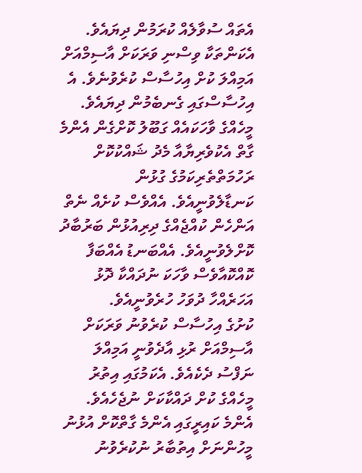އެތައް ސުވާލެއް ކުރަމުން ދިޔައެވެ. އެކަންތަކާ ވިސްނި ވަރަކަށް އާސިމްއަށް އަމިއްލަ ކުށް އިހުސާސް ކުރެވުނެވެ. އެ އިހުސާސްގައި ގެނބެމުން ދިޔައެވެ.
މީހެއްގެ ވާހަކައެއް ގަބޫލު ކޮށްގެން އެންމެ ގާތް އެކުވެރިޔާއާ މެދު ޝައްކުކޮށް ރަހުމަތްތެރިކަމުގެ ގުޅުން ކަނޑާލެވުނީއެވެ. އެއްވެސް ކުށެއް ނެތް އަންހެން ކުއްޖެއްގެ ދިރިއުޅުން ބަރުބާދު ކޮށްލެވުނީއެވެ. އެއްބަނޑު އެއްބަފާ ކޮއްކޮއާވެސް ވާހަކަ ނުދައްކާ ދޮޅު އަހަރެއްހާ ދުވަހު ހުރެވުނީއެވެ.
ކުށުގެ އިހުސާސް ކުރެވުނު ވަރަކަށް އާސިމްއަށް ރުޅި އާދެވުނީ އަމިއްލަ ނަފްސު ދެކެއެވެ. އެކަމުގައި އިތުރު މީހެއްގެ ކުށް ދައްކާކަށް ނުޖެހެއެވެ. އެންމެ ކައިރީގައި އެންމެ ގާތްކޮށް އުޅުނު މީހުންނަށް އިތުބާރު ނުކުރެވުނު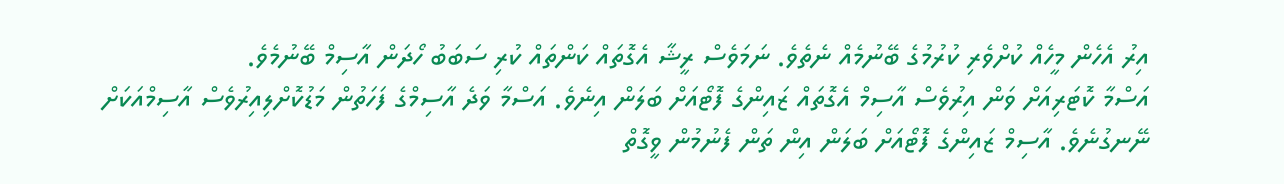އިރު އެހެން މީހެއް ކުށްވެރި ކުރުމުގެ ބޭނުމެއް ނެތެވެ. ނަމަވެސް ރީޝާ އެގޮތައް ކަންތައް ކުރި ސަބަބު ހޯދަން އާސިމް ބޭނުމެވެ.
އަސްމާ ކޮޓަރިއަށް ވަން އިރުވެސް އާސިމް އެގޮތައް ޒައިންގެ ފޮޓޯއަށް ބަލަން އިނެވެ. އަސްމާ ވަދެ އާސިމްގެ ފަހަތުން މަޑުކޮށްލިއިރުވެސް އާސިމްއަކަށް ނޭނގުނެވެ. އާސިމް ޒައިންގެ ފޮޓޯއަށް ބަލަން އިން ތަން ފެނުމުން ވީގޮތް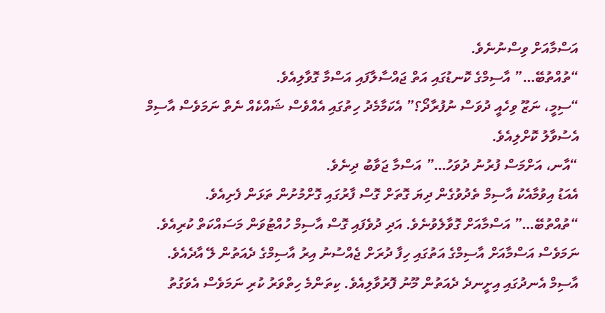އަސްމާއަށް ވިސްނުނެވެ.
“ތުއްތުބޭ…” އާސިމްގެ ކޮނޑުގައި އަތް ޖައްސާލާފައި އަސްމާ ގޮވާލިއެވެ.
“ސިމީ، ނަޒޫ ވިހެއީ ދުވަސް ނުފުރާދޯ؟” އެކަމާމެދު ހިތުގައި އެއްވެސް ޝައްކެއް ނެތް ނަމަވެސް އާސިމް އެސުވާލު ކޮށްލިއެވެ.
“އާނ، އަށްމަސް ފުރުނު ދުވަހު…” އަސްމާ ޖަވާބު ދިނެވެ.
އެއަޑު އިވުމާއެކު އާސިމް ތެދުވުގެން ދިޔަ ގޮތަށް ގޮސް ފާރުގައި ގޮށްމުށުން ތަޅަން ފެށިއެވެ.
“ތުއްތުބޭ…” އަސްމާއަށް ގޮވާލެވުނެވެ. އަދި ދުވެފައި ގޮސް އާސިމް ހުއްޓުވަން މަސައްކަތް ކުރިއެވެ. ނަމަވެސް އަސްމާއަށް އާސިމްގެ އަތުގައި ހިފާ ދުރަށް ޖެއްސުނު އިރު އާސިމްގެ ދެއަތުން ލޭ އާދެއެވެ.
އާސިމް އެނދުގައި އިށީނދެ ދެއަތުން މޫނު ފޮރުވާލިއެވެ. ކިތަންމެ ހިތްވަރު ކުރި ނަމަވެސް އެވަގުތު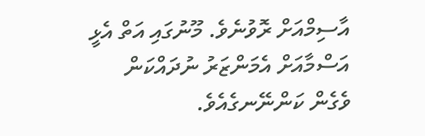އާސިމްއަށް ރޮވުނެވެ. މޫނުގައި އަތް އެޅީ އަސްމާއަށް އެމަންޒަރު ނުދައްކަން ވެގެން ކަންނޭނގެއެވެ.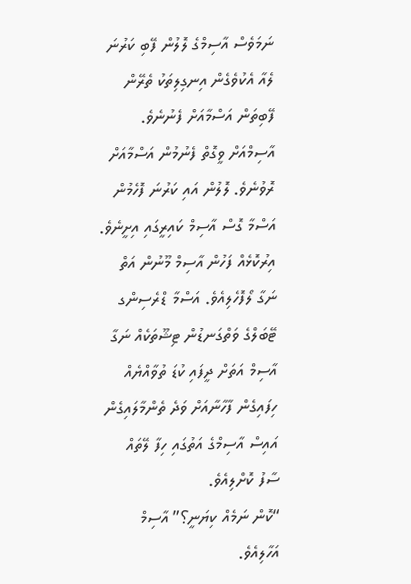ނަމަވެސް އާސިމްގެ ލޮލުން ފޭބި ކަރުނަ ލެއާ އެކުވެގެން އިނގިލިތަކު ތެރޭން ފޭބިތަން އަސްމާއަށް ފެނުނެވެ.
އާސިމްއަށް ވީގޮތް ފެނުމުން އަސްމާއަށް ރޮވުނެވެ. ލޮލުން އައި ކަރުނަ ފޮހެމުން އަސްމާ ގޮސް އާސިމް ކައިރީގައި އިށީނެވެ.
އިރުކޮޅެއް ފަހުން އާސިމް މޫނުން އަތް ނަގާ ލޯފޮހެލިއެވެ. އަސްމާ ޑްރެސިންގ ޓޭބަލްގެ ވަތްގަނޑުން ޓިޝޫތަކެއް ނަގާ އާސިމް އަތަށް ދީފައި ކުޑަ ތުވާއްޔެއް ހިފައިގެން ފާހާނާއަށް ވަދެ ތެންމާލައިގެން އައިސް އާސިމްގެ އަތުގައި ހިފާ ލޭތައް ސާފު ކޮށްލިއެވެ.
“ކޮން ނަމެއް ކިޔަނީ؟” އާސިމް އަހާލިއެވެ.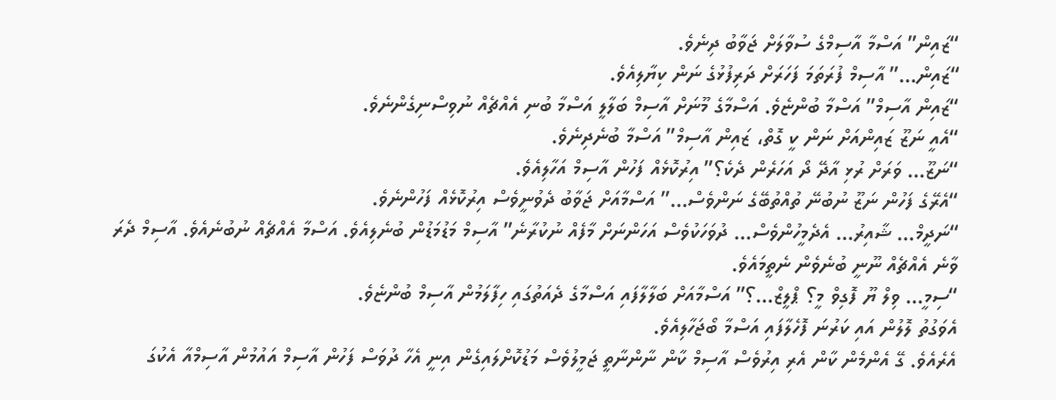“ޒައިން” އަސްމާ އާސިމްގެ ސުވާލަށް ޖަވާބު ދިނެވެ.
“ޒައިން…” އާސިމް ފުރަތަމަ ފަހަރަށް ދަރިފުޅުގެ ނަން ކިޔާލިއެވެ.
“ޒައިން އާސިމް” އަސްމާ ބުންޏެވެ. އަސްމާގެ މޫނަށް އާސިމް ބަލާލީ އަސްމާ ބުނި އެއްޗެއް ނުވިސްނިގެންނެވެ.
“އެއީ ނަޒޫ ޒައިންއަށް ނަން ކީ ގޮތް، ޒައިން އާސިމް” އަސްމާ ބުނެދިނެވެ.
“ނަޒޫ… ވަރަށް ރުޅި އާދޭ ދޯ އަހަރެން ދެކެ؟” އިރުކޮޅެއް ފަހުން އާސިމް އަހާލިއެވެ.
“އެރޭގެ ފަހުން ނަޒޫ ނުބުނޭ ތުއްތުބޭގެ ނަންވެސް…” އަސްމާއަށް ޖަވާބު ދެވުނީވެސް އިރުކޮޅެއް ފަހުންނެވެ.
“ނަދީމް… ޝާއިރު… އެދެމީހުންވެސް… ދުވަހަކުވެސް އަހަންނަށް މާފެއް ނުކުރާނެ” އާސިމް މަޑުމަޑުން ބުނެލިއެވެ. އަސްމާ އެއްޗެއް ނުބުނެއެވެ. އާސިމް ދެރަ ވާނެ އެއްޗެއް ނޫނީ ބުނެވެން ނެތީމައެވެ.
“ސިމީ… ވިލް ޔޫ ފޮގިވް މީ؟ ޕްލީޒް…؟” އަސްމާއަށް ބަލާލާފައި އަސްމާގެ ދެއަތުގައި ހިފާލަމުން އާސިމް ބުންޏެވެ.
އެވަގުތު ލޮލުން އައި ކަރުނަ ފޮހެލާފައި އަސްމާ ބޯޖަހާލިއެވެ.
އެރެއެވެ. ގޭ އެންމެން ކާން އެރި އިރުވެސް އާސިމް ކާން ނާންނާތީ ޖަމީލުވެސް މަޑުކޮށްލައިގެން އިނީ އެހާ ދުވަސް ފަހުން އާސިމް އައުމުން އާސިމްއާ އެކުގަ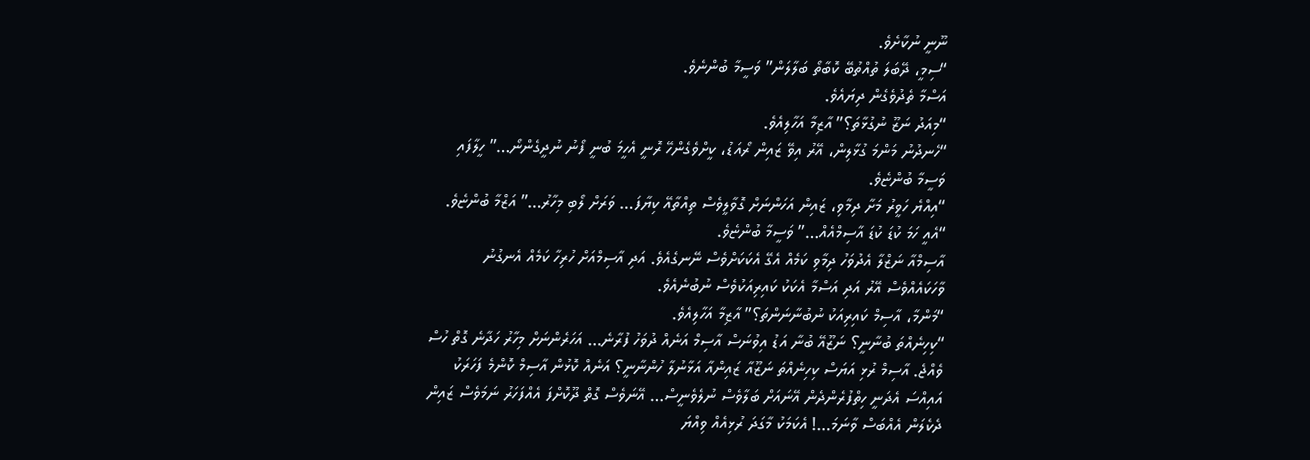ނޫނީ ނުކާށެވެ.
“ސިމީ، ދޭބަލަ ތުއްތުބޭ ކޮބާތޯ ބަލާލަން” ވަސީމާ ބުންނެވެ.
އަސްމާ ތެދުވެގެން ދިޔައެވެ.
“މިއަދު ނަޒޫ ނުގުޅާތަ؟” އާޒިމާ އަހާލިއެވެ.
“ހެނދުނު މަންމަ ގުޅާލިން، އޭރު އިވޭ ޒައިން ރޯއަޑު، ކީށްވެގެންހޭ ރޮނީ އެހީމަ ބުނީ ފޯނު ނުދީގެންނޯ…” ހީލާފައި ވަސީމާ ބުންޏެވެ.
“އިއްޔެ ހަވީރު މަށާ ދިމާވި، ޒައިން އަހަންނަށް ގޮވާލީވެސް ތިއްތާއޭ ކިޔާފަ… ވަރަށް ލޯބި މިހާރު…” އަޒްމާ ބުންޏެވެ.
“އެއީ ހަމަ ކުޑަ ކުޑަ އާސިމްއެއް…” ވަސީމާ ބުންޏެވެ.
އާސިމްއާ ނަޒްލާ އެދުވަހު ދިމާވި ކަމެއް އެގޭ އެކަކަށްވެސް ނޭނގެއެވެ. އަދި އާސިމްއަށް ހުރިހާ ކަމެއް އެނގުނު ވާހަކައެއްވެސް އޭރު އަދި އަސްމާ އެކަކު ކައިރިއަކުވެސް ނުބުނެއެވެ.
“މަންމާ، އާސިމް ކައިރިއަކު ނުބުނާނަންތަ؟” އާޒިމާ އަހާލިއެވެ.
“ކިހިނެއްތަ ބުނާނީ؟ ނަޒޫއޭ ބުނާ އަޑު އިވުނަސް އާސިމް އަނެއް ދުވަހު ފުރާނެ… އަހަރެންނަށް މިހާރު ހަދާނެ ގޮތް ހުސް ވެއްޖެ. އާސިމް ރުޅި އަޔަސް ކިހިނެއްތަ ނަޒޫއާ ޒައިންއާ އަޅާނުލާ ހުންނާނީ؟ އަނެއް ކޮޅުން އާސިމް ކޮންމެ ފަހަރަކު އައިއްސަ އެދަނީ ހިތްފުރެންދެން އޭނައަށް ބަލާވެސް ނުލެވެނީސް… އޭނަވެސް ގޮތް ދޫކޮށްފަ އެއްފަހަރު ނަމަވެސް ޒައިން ދެކެލަން އެއްބަސް ވާނަމަ…! އެކަމަކު މާގަދަ ރުޅިއެއް ވިއްޔަ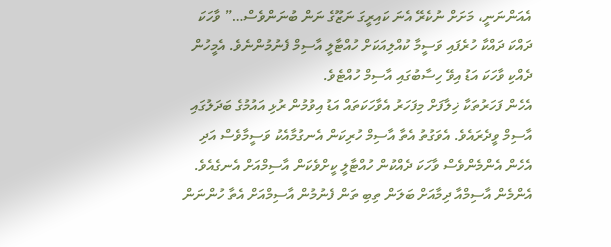އެއަންނަނީ، މަށަށް ނުކެރޭ އެނަ ކައިރީގަ ނަޒޫގެ ނަން ބުނަންވެސް…” ވާހަކަ ދައްކަ ދައްކާ ހުރެފައި ވަސީމާ ކުއްލިއަކަށް ހުއްޓާލީ އާސިމް ފެނުމުންނެވެ. އެމީހުން ދެއްކި ވާހަކަ އަޑު އިވޭ ހިސާބުގައި އާސިމް ހުއްޓެވެ.
އެހެން ފަހަރުތަކާ ޚިލާފަށް މިފަހަރު އެވާހަކަތައް އަޑު އިވުމުން ރުޅި އައުމުގެ ބަދަލުގައި އާސިމް ވީދެރައެވެ. އެވަގުތު އެތާ އާސިމް ހުރިކަން އެނގުމާއެކު ވަސީމާވެސް އަދި އެހެން އެންމެންވެސް ވާހަކަ ދެއްކުން ހުއްޓާލީ ކީށްވެކަން އާސިމްއަށް އެނގެއެވެ. އެންމެން އާސިމްއާ ދިމާއަށް ބަލަން ތިބި ތަން ފެނުމުން އާސިމްއަށް އެތާ ހުންނަން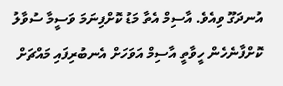އުނދަގޫ ވިއެވެ. އާސިމް އެތާ މަޑު ކޮށްފިނަމަ ވަސީމާ ސުވާލު ކޮށްފާނެހެން ހީވާތީ އާސިމް އަވަހަށް އެނބުރިފައި މައްޗަށް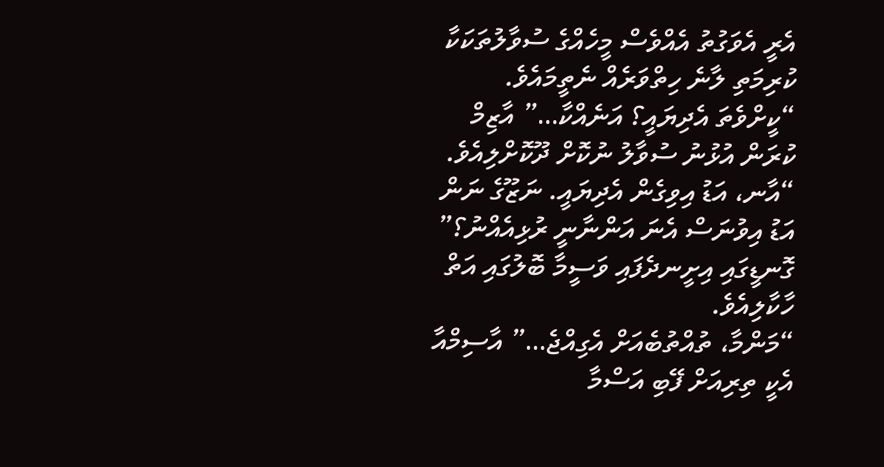އެރީ އެވަގުތު އެއްވެސް މީހެއްގެ ސުވާލުތަކަކާ ކުރިމަތި ލާނެ ހިތްވަރެއް ނެތީމައެވެ.
“ކީށްވެތަ އެދިޔައީ؟ އަނެއްކާ…” އާޒިމް ކުރަން އުޅުނު ސުވާލު ނުކޮށް ދޫކޮށްލިއެވެ.
“އާނ، އަޑު އިވިގެން އެދިޔައީ. ނަޒޫގެ ނަން އަޑު އިވުނަސް އެނަ އަންނާނީ ރުޅިއެއްނު؟” ގޮނޑީގައި އިށީނދެފައި ވަސީމާ ބޮލުގައި އަތް ހާކާލިއެވެ.
“މަންމާ، ތުއްތުބެއަށް އެގިއްޖެ…” އާސިމްއާ އެކީ ތިރިއަށް ފޭބި އަސްމާ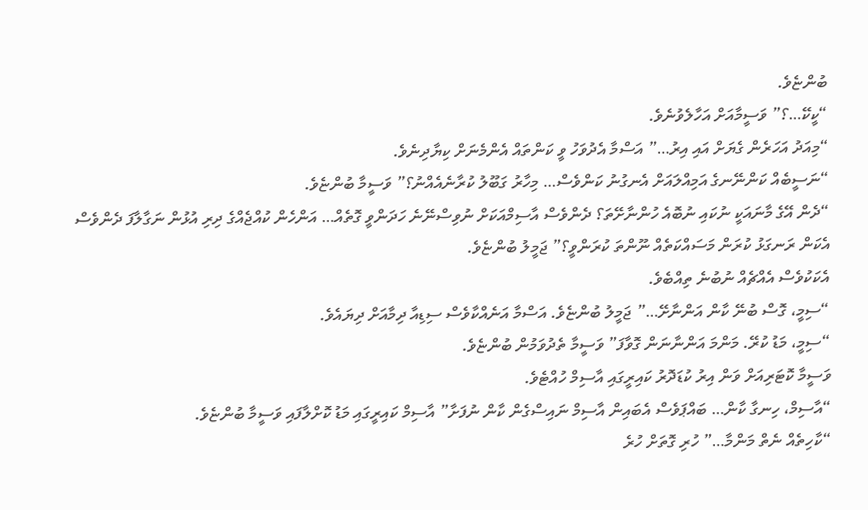ބުންޏެވެ.
“ކީކޭ…؟” ވަސީމާއަށް އަހާލެވުނެވެ.
“މިއަދު އަހަރެން ގެޔަށް އައި އިރު…” އަސްމާ އެދުވަހު ވީ ކަންތައް އެންމެނަށް ކިޔާދިނެވެ.
“ނަސީބެއް ކަންނޭނގެ އަމިއްލައަށް އެނގުނު ކަންވެސް… މިހާރު ގަބޫލު ކުރާނެއެއްނު؟” ވަސީމާ ބުންޏެވެ.
“ދެން އޭގެ މާނައަކީ ނުކައި ނުބޮއެ ހުންނާށޭތަ؟ ދެންވެސް އާސިމްއަކަށް ނުވިސްނޭނެ ހަދަންވީ ގޮތެއް… އަންހެން ކުއްޖެއްގެ ދިރި އުޅުން ނަގާލާފަ ދެންވެސް އެކަން ރަނގަޅު ކުރަން މަސައްކަތެއް ނޫންތަ ކުރަންވީ؟” ޖަމީލު ބުންޏެވެ.
އެކަކުވެސް އެއްޗެއް ނުބުނެ ތިއްބެވެ.
“ސިމީ، ގޮސް ބުނޭ ކާން އަންނާށޭ…” ޖަމީލު ބުންޏެވެ. އަސްމާ އަނެއްކާވެސް ސިޑިއާ ދިމާއަށް ދިޔައެވެ.
“ސިމީ، މަޑު ކުރޭ. މަންމަ އަންނާނަން ގޮވާފަ” ވަސީމާ ތެދުވަމުން ބުންޏެވެ.
ވަސީމާ ކޮޓަރިއަށް ވަން އިރު ކުޑަދޮރު ކައިރީގައި އާސިމް ހުއްޓެވެ.
“އާސިމް، ހިނގާ ކާން… ބައްޕަވެސް އެބައިން އާސިމް ނައިސްގެން ކާން ނުފަށާ” އާސިމް ކައިރީގައި މަޑު ކޮށްލާފައި ވަސީމާ ބުންޏެވެ.
“ކާހިތެއް ނެތް މަންމާ…” ހުރި ގޮތަށް ހުރެ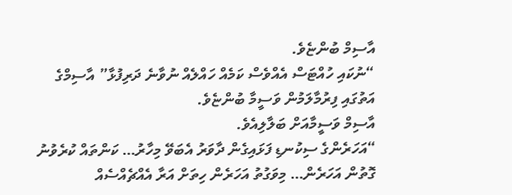އާސިމް ބުންޏެވެ.
“ނުކައި ހުއްޓަސް އެއްވެސް ކަމެއް ހައްލެއް ނުވާނެ ދަރިފުޅާ” އާސިމްގެ އަތުގައި ފިރުމާލަމުން ވަސީމާ ބުންޏެވެ.
އާސިމް ވަސީމާއަށް ބަލާލިއެވެ.
“އަހަރެންގެ ސިކުނޑި ފަޅައިގެން ދާވަރު އެބަވޭ މިހާރު… ކަންތައް ކުރެވުނު ގޮތުން އަހަރެން… މިވަގުތު އަހަރެން ހިތަށް އަރާ އެއްޗެއްސެއް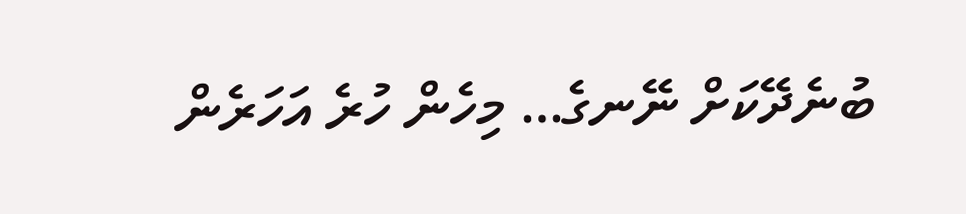ބުނެދޭކަށް ނޭނގެ… މިހެން ހުރެ އަހަރެން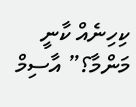ކިހިނެއް ކާނީ މަންމާ؟” އާސިމް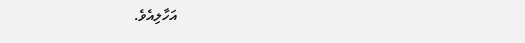އަހާލިއެވެ.